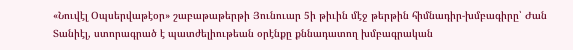«Նուվէլ Օպսերվաթէօր» շաբաթաթերթի Յունուար 5ի թիւին մէջ թերթին հիմնադիր-խմբագիրը՝ Ժան Տանիէլ, ստորագրած է պատժելիութեան օրէնքը քննադատող խմբագրական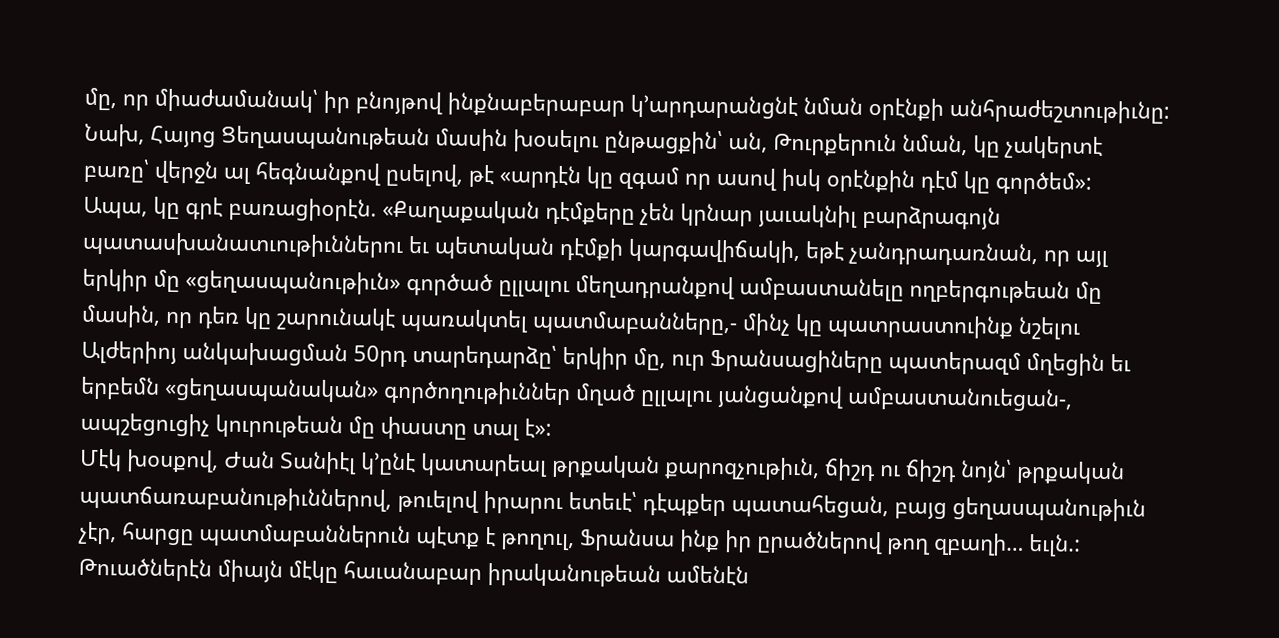մը, որ միաժամանակ՝ իր բնոյթով ինքնաբերաբար կ՚արդարանցնէ նման օրէնքի անհրաժեշտութիւնը:
Նախ, Հայոց Ցեղասպանութեան մասին խօսելու ընթացքին՝ ան, Թուրքերուն նման, կը չակերտէ բառը՝ վերջն ալ հեգնանքով ըսելով, թէ «արդէն կը զգամ որ ասով իսկ օրէնքին դէմ կը գործեմ»:
Ապա, կը գրէ բառացիօրէն. «Քաղաքական դէմքերը չեն կրնար յաւակնիլ բարձրագոյն պատասխանատւութիւններու եւ պետական դէմքի կարգավիճակի, եթէ չանդրադառնան, որ այլ երկիր մը «ցեղասպանութիւն» գործած ըլլալու մեղադրանքով ամբաստանելը ողբերգութեան մը մասին, որ դեռ կը շարունակէ պառակտել պատմաբանները,- մինչ կը պատրաստուինք նշելու Ալժերիոյ անկախացման 50րդ տարեդարձը՝ երկիր մը, ուր Ֆրանսացիները պատերազմ մղեցին եւ երբեմն «ցեղասպանական» գործողութիւններ մղած ըլլալու յանցանքով ամբաստանուեցան-, ապշեցուցիչ կուրութեան մը փաստը տալ է»:
Մէկ խօսքով, Ժան Տանիէլ կ՚ընէ կատարեալ թրքական քարոզչութիւն, ճիշդ ու ճիշդ նոյն՝ թրքական պատճառաբանութիւններով, թուելով իրարու ետեւէ՝ դէպքեր պատահեցան, բայց ցեղասպանութիւն չէր, հարցը պատմաբաններուն պէտք է թողուլ, Ֆրանսա ինք իր ըրածներով թող զբաղի… եւլն.:
Թուածներէն միայն մէկը հաւանաբար իրականութեան ամենէն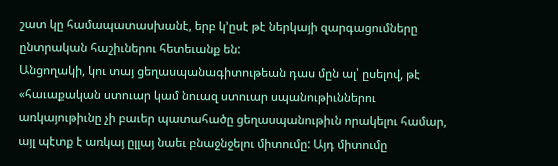շատ կը համապատասխանէ, երբ կ՚ըսէ թէ ներկայի զարգացումները ընտրական հաշիւներու հետեւանք են:
Անցողակի, կու տայ ցեղասպանագիտութեան դաս մըն ալ՝ ըսելով, թէ «հաւաքական ստուար կամ նուազ ստուար սպանութիւններու առկայութիւնը չի բաւեր պատահածը ցեղասպանութիւն որակելու համար, այլ պէտք է առկայ ըլլայ նաեւ բնաջնջելու միտումը: Այդ միտումը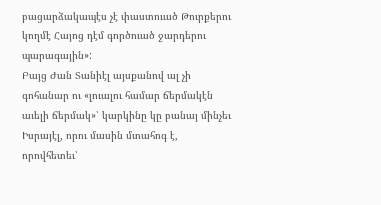բացարձակապէս չէ փաստուած Թուրքերու կողմէ Հայոց դէմ գործուած ջարդերու պարագային»:
Բայց Ժան Տանիէլ այսքանով ալ չի գոհանար ու «լուալու համար ճերմակէն աւելի ճերմակ»՝ կարկինը կը բանայ մինչեւ Իսրայէլ, որու մասին մտահոգ է, որովհետեւ՝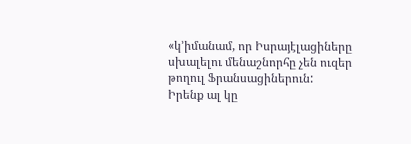«կ՚իմանամ, որ Իսրայէլացիները սխալելու մենաշնորհը չեն ուզեր թողուլ Ֆրանսացիներուն:
Իրենք ալ կը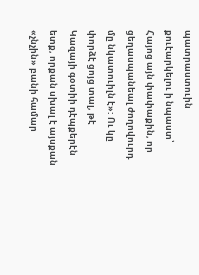պատրաստուին քուէարկելու ի նպաստ՝ Հայոց այն փափաքին, որ ցեղասպանեալ ժողովուրդ մը նկատուիլն է»: Ու կը փորձէ ցոյց տալ, թէ Կազայի գօտիի դէպքերէն ետք, որքան սխալ է այսքան «չնչին» բանի համար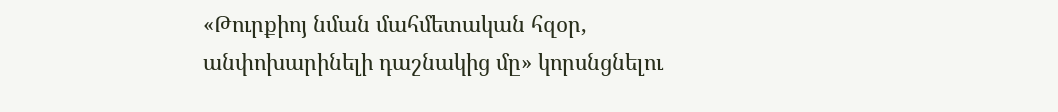«Թուրքիոյ նման մահմետական հզօր, անփոխարինելի դաշնակից մը» կորսնցնելու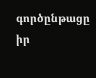գործընթացը իր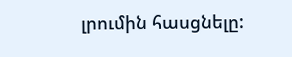լրումին հասցնելը: